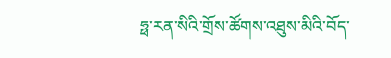ཧྥ་རན་སིའི་གྲོས་ཚོགས་འཐུས་མིའི་བོད་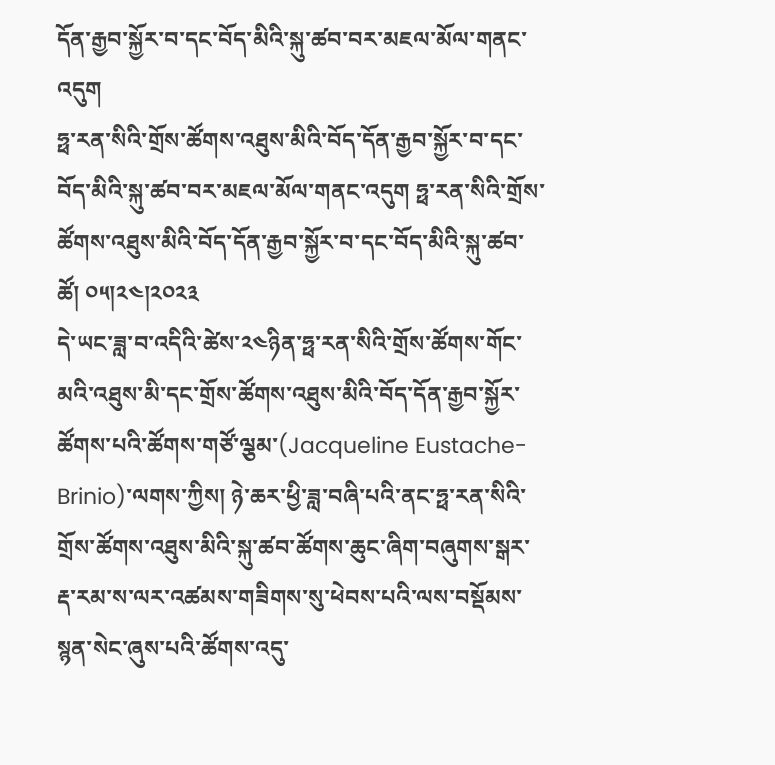དོན་རྒྱབ་སྐྱོར་བ་དང་བོད་མིའི་སྐུ་ཚབ་བར་མཇལ་མོལ་གནང་འདུག
ཧྥ་རན་སིའི་གྲོས་ཚོགས་འཐུས་མིའི་བོད་དོན་རྒྱབ་སྐྱོར་བ་དང་བོད་མིའི་སྐུ་ཚབ་བར་མཇལ་མོལ་གནང་འདུག ཧྥ་རན་སིའི་གྲོས་ཚོགས་འཐུས་མིའི་བོད་དོན་རྒྱབ་སྐྱོར་བ་དང་བོད་མིའི་སྐུ་ཚབ་ཚོ། ༠༥།༢༤།༢༠༢༣
དེ་ཡང་ཟླ་བ་འདིའི་ཚེས་༢༤ཉིན་ཧྥ་རན་སིའི་གྲོས་ཚོགས་གོང་མའི་འཐུས་མི་དང་གྲོས་ཚོགས་འཐུས་མིའི་བོད་དོན་རྒྱབ་སྐྱོར་ཚོགས་པའི་ཚོགས་གཙོ་ལྕམ་(Jacqueline Eustache-Brinio)་ལགས་ཀྱིས། ཉེ་ཆར་ཕྱི་ཟླ་བཞི་པའི་ནང་ཧྥ་རན་སིའི་གྲོས་ཚོགས་འཐུས་མིའི་སྐུ་ཚབ་ཚོགས་ཆུང་ཞིག་བཞུགས་སྒར་རྡ་རམ་ས་ལར་འཚམས་གཟིགས་སུ་ཕེབས་པའི་ལས་བསྡོམས་སྙན་སེང་ཞུས་པའི་ཚོགས་འདུ་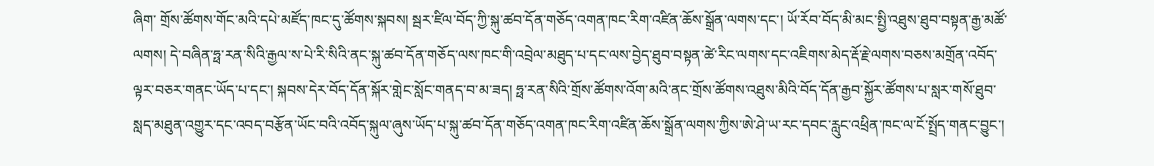ཞིག་ གྲོས་ཚོགས་གོང་མའི་དཔེ་མཛོད་ཁང་དུ་ཚོགས་སྐབས། སྦར་ཛིལ་བོད་ཀྱི་སྐུ་ཚབ་དོན་གཅོད་འགན་ཁང་རིག་འཛིན་ཆོས་སྒྲོན་ལགས་དང་། ཡོ་རོབ་བོད་མི་མང་སྤྱི་འཐུས་ཐུབ་བསྟན་རྒྱ་མཚོ་ལགས། དེ་བཞིན་ཧྥ་རན་སིའི་རྒྱལ་ས་པེ་རི་སིའི་ནང་སྐུ་ཚབ་དོན་གཅོད་ལས་ཁང་གི་འབྲེལ་མཐུད་པ་དང་ལས་བྱེད་ཐུབ་བསྟན་ཚེ་རིང་ལགས་དང་འཇིགས་མེད་རྡོ་རྗེ་ལགས་བཅས་མགྲོན་འབོད་ལྟར་བཅར་གནང་ཡོད་པ་དང་། སྐབས་དེར་བོད་དོན་སྐོར་གླེང་སློང་གནད་བ་མ་ཟད། ཧྥ་རན་སིའི་གྲོས་ཚོགས་འོག་མའི་ནང་གྲོས་ཚོགས་འཐུས་མིའི་བོད་དོན་རྒྱབ་སྐྱོར་ཚོགས་པ་སླར་གསོ་ཐུབ་སླད་མཐུན་འགྱུར་དང་འབད་བརྩོན་ཡོང་བའི་འབོད་སྐུལ་ཞུས་ཡོད་པ་སྐུ་ཚབ་དོན་གཅོད་འགན་ཁང་རིག་འཛིན་ཆོས་སྒྲོན་ལགས་ཀྱིས་ཨེ་ཤེ་ཡ་རང་དབང་རླུང་འཕྲིན་ཁང་ལ་ངོ་སྤྲོད་གནང་བྱུང་།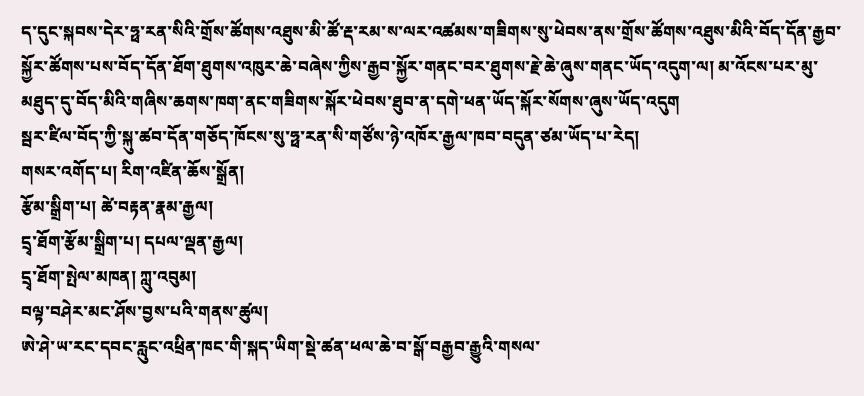ད་དུང་སྐབས་དེར་ཧྥ་རན་སིའི་གྲོས་ཚོགས་འཐུས་མི་ཚོ་རྡ་རམ་ས་ལར་འཚམས་གཟིགས་སུ་ཕེབས་ནས་གྲོས་ཚོགས་འཐུས་མིའི་བོད་དོན་རྒྱབ་སྐྱོར་ཚོགས་པས་བོད་དོན་ཐོག་ཐུགས་འཁུར་ཆེ་བཞེས་ཀྱིས་རྒྱབ་སྐྱོར་གནང་བར་ཐུགས་རྗེ་ཆེ་ཞུས་གནང་ཡོད་འདུག་ལ། མ་འོངས་པར་མུ་མཐུད་དུ་བོད་མིའི་གཞིས་ཆགས་ཁག་ནང་གཟིགས་སྐོར་ཕེབས་ཐུབ་ན་དགེ་ཕན་ཡོད་སྐོར་སོགས་ཞུས་ཡོད་འདུག
སྦར་ཛིལ་བོད་ཀྱི་སྐུ་ཚབ་དོན་གཅོད་ཁོངས་སུ་ཧྥ་རན་སི་གཙོས་ཉེ་འཁོར་རྒྱལ་ཁབ་བདུན་ཙམ་ཡོད་པ་རེད།
གསར་འགོད་པ། རིག་འཛིན་ཆོས་སྒྲོན།
རྩོམ་སྒྲིག་པ། ཚེ་བརྟན་རྣམ་རྒྱལ།
དྲྭ་ཐོག་རྩོམ་སྒྲིག་པ། དཔལ་ལྡན་རྒྱལ།
དྲྭ་ཐོག་སྤེལ་མཁན། ཀླུ་འབུམ།
བལྟ་བཤེར་མང་ཤོས་བྱས་པའི་གནས་ཚུལ།
ཨེ་ཤེ་ཡ་རང་དབང་རླུང་འཕྲིན་ཁང་གི་སྐད་ཡིག་སྡེ་ཚན་ཕལ་ཆེ་བ་སྒོ་བརྒྱབ་རྒྱུའི་གསལ་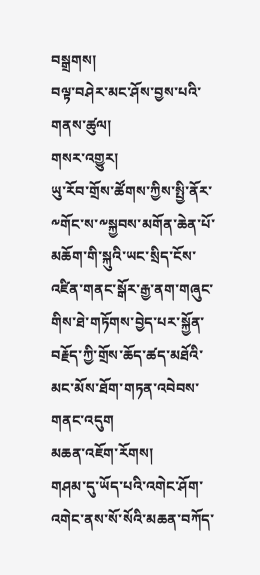བསྒྲགས།
བལྟ་བཤེར་མང་ཤོས་བྱས་པའི་གནས་ཚུལ།
གསར་འགྱུར།
ཡུ་རོབ་གྲོས་ཚོགས་ཀྱིས་སྤྱི་ནོར་༸གོང་ས་༸སྐྱབས་མགོན་ཆེན་པོ་མཆོག་གི་སྐུའི་ཡང་སྲིད་ངོས་འཛིན་གནང་སྒོར་རྒྱ་ནག་གཞུང་གིས་ཐེ་གཏོགས་བྱེད་པར་སྐྱོན་བརྗོད་ཀྱི་གྲོས་ཆོད་ཚད་མཐོའི་མང་མོས་ཐོག་གཏན་འབེབས་གནང་འདུག
མཆན་འཇོག་རོགས།
གཤམ་དུ་ཡོད་པའི་འགེང་ཤོག་འགེང་ནས་སོ་སོའི་མཆན་བཀོད་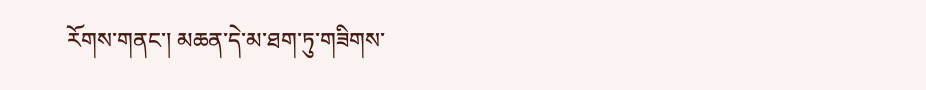རོགས་གནང་། མཆན་དེ་མ་ཐག་ཏུ་གཟིགས་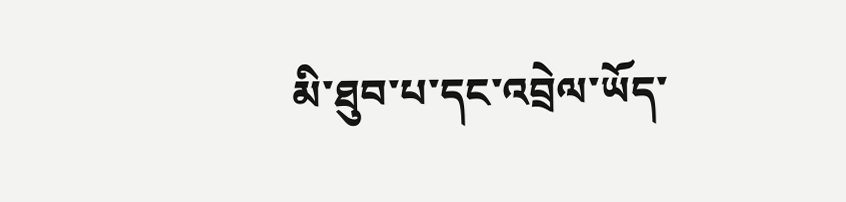མི་ཐུབ་པ་དང་འབྲེལ་ཡོད་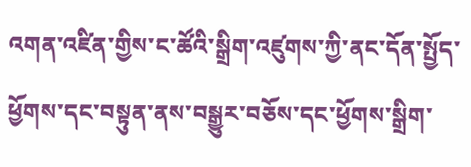འགན་འཛིན་གྱིས་ང་ཚོའི་སྒྲིག་འཛུགས་ཀྱི་ནང་དོན་སྤྱོད་ཕྱོགས་དང་བསྟུན་ནས་བསྒྱུར་བཅོས་དང་ཕྱོགས་སྒྲིག་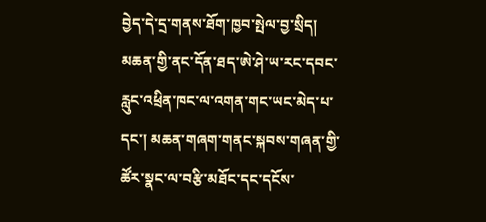བྱེད་དེ་དྲ་གནས་ཐོག་ཁྱབ་སྤེལ་བྱ་སྲིད། མཆན་གྱི་ནང་དོན་ཐད་ཨེ་ཤེ་ཡ་རང་དབང་རླུང་འཕྲིན་ཁང་ལ་འགན་གང་ཡང་མེད་པ་དང་། མཆན་གཞག་གནང་སྐབས་གཞན་གྱི་ཚོར་སྣང་ལ་བརྩི་མཐོང་དང་དངོས་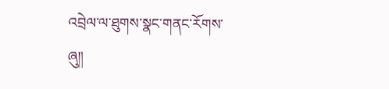འབྲེལ་ལ་ཐུགས་སྣང་གནང་རོགས་ཞུ༎